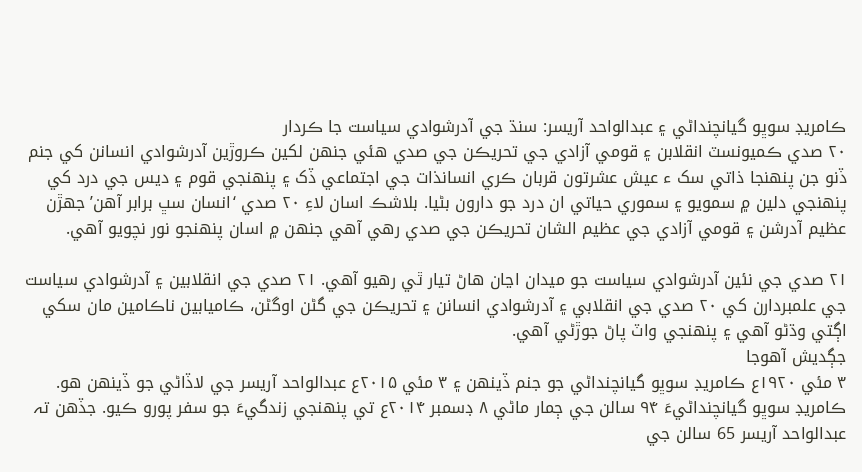ڪامريڊ سوڀو گيانچنداڻي ۽ عبدالواحد آريسر: سنڌ جي آدرشوادي سياست جا ڪردار
۲۰ صدي ڪميونسٽ انقلابن ۽ قومي آزادي جي تحريڪن جي صدي ھئي جنھن لکين ڪروڙين آدرشوادي انسانن کي جنم ڏنو جن پنھنجا ذاتي سک ء عيش عشرتون قربان ڪري انسانذات جي اجتماعي ڏک ۽ پنهنجي قوم ۽ ديس جي درد کي پنهنجي دلين ۾ سمويو ۽ سموري حياتي ان درد جو دارون بڻيا. بلاشڪ اسان لاءِ ۲۰ صدي ‘انسان سڀ برابر آهن’ جھڙن عظيم آدرشن ۽ قومي آزادي جي عظيم الشان تحريڪن جي صدي رھي آھي جنھن ۾ اسان پنهنجو نور نچويو آھي.

۲۱ صدي جي نئين آدرشوادي سياست جو ميدان اڃان ھاڻ تيار ٿي رھيو آھي. ۲۱ صدي جي انقلابين ۽ آدرشوادي سياست جي علمبردارن کي ۲۰ صدي جي انقلابي ۽ آدرشوادي انسانن ۽ تحريڪن جي گڻن اوگڻن، ڪاميابين ناڪامين مان سکي اڳتي وڌڻو آهي ۽ پنهنجي واٽ پاڻ جوڙڻي آھي.
جڳديش آهوجا
۳ مئي ۱۹۲۰ع ڪامريڊ سوڀو گيانچنداڻي جو جنم ڏينهن ۽ ۳ مئي ۲۰۱۵ع عبدالواحد آريسر جي لاڏاڻي جو ڏينھن ھو.
ڪامريڊ سوڀو گيانچنداڻيءَ ۹۴ سالن جي ڄمار ماڻي ۸ ڊسمبر ۲۰۱۴ع تي پنهنجي زندگيءَ جو سفر پورو ڪيو. جڏھن تہ عبدالواحد آريسر 65 سالن جي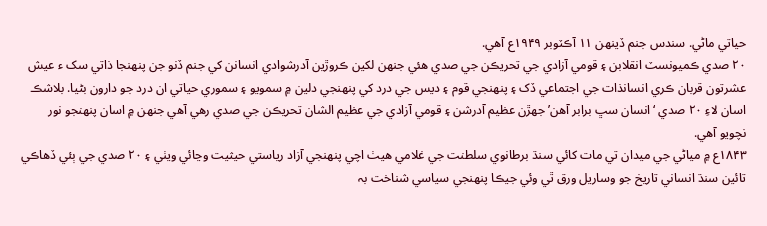حياتي ماڻي. سندس جنم ڏينهن ۱۱ آڪٽوبر ۱۹۴۹ع آھي.
۲۰ صدي ڪميونسٽ انقلابن ۽ قومي آزادي جي تحريڪن جي صدي ھئي جنھن لکين ڪروڙين آدرشوادي انسانن کي جنم ڏنو جن پنھنجا ذاتي سک ء عيش عشرتون قربان ڪري انسانذات جي اجتماعي ڏک ۽ پنهنجي قوم ۽ ديس جي درد کي پنهنجي دلين ۾ سمويو ۽ سموري حياتي ان درد جو دارون بڻيا. بلاشڪ اسان لاءِ ۲۰ صدي ‘انسان سڀ برابر آهن’ جھڙن عظيم آدرشن ۽ قومي آزادي جي عظيم الشان تحريڪن جي صدي رھي آھي جنھن ۾ اسان پنهنجو نور نچويو آھي.
۱۸۴۳ع ۾ مياڻي جي ميدان تي مات کائي سنڌ برطانوي سلطنت جي غلامي ھيٺ اچي پنهنجي آزاد رياستي حيثيت وڃائي ويٺي ۽ ۲۰ صدي جي ٻئي ڏھاڪي تائين سنڌ انساني تاريخ جو وساريل ورق ٿي وئي جيڪا پنهنجي سياسي شناخت بہ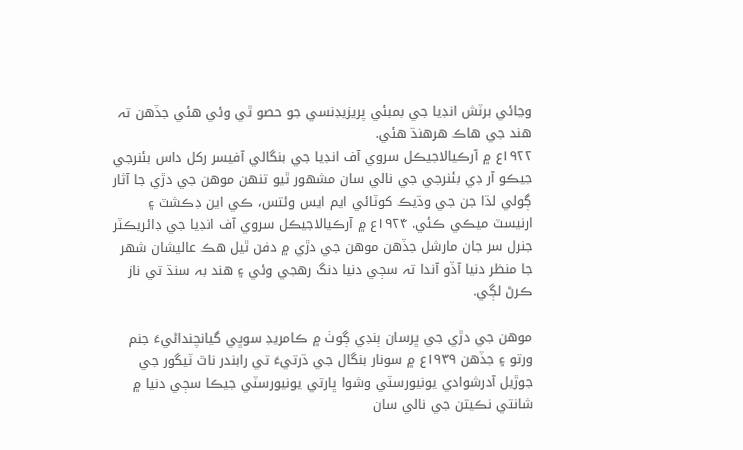وڃائي برٽش انڊيا جي بمبئي پريزيڊنسي جو حصو ٿي وئي هئي جڏھن تہ ھند جي ھاڪ ھرھنڌ ھئي.
۱۹۲۲ع ۾ آرڪيالاجيڪل سروي آف انڊيا جي بنگالي آفيسر رکل داس بئنرجي جيڪو آر ڊي بئنرجي جي نالي سان مشهور ٿيو تنھن موھن جي دڙي جا آثار ڳولي لڌا جن جي وڌيڪ کوٽائي ايم ايس وئتس، ڪي اين ڊڪشٽ ۽ ارنيسٽ ميڪي ڪئي. ۱۹۲۴ع ۾ آرڪيالاجيڪل سروي آف انڊيا جي ڊائريڪٽر جنرل سر جان مارشل جڏھن موھن جي دڙي ۾ دفن ٿيل ھڪ عاليشان شھر جا منظر دنيا آڏو آندا تہ سڄي دنيا دنگ رھجي وئي ۽ ھند بہ سنڌ تي ناز ڪرڻ لڳي.

موھن جي دڙي جي ڀرسان ٻنڊي ڳوٺ ۾ ڪامريڊ سوڀي گيانچنداڻيءَ جنم ورتو ۽ جڏھن ۱۹۳۹ع ۾ سونار بنگال جي ڌرتيءَ تي رابندر ناٿ ٽيگور جي جوڙيل آدرشوادي يونيورسٽي وشوا ڀارتي يونيورسٽي جيڪا سڄي دنيا ۾ شانتي نڪيتن جي نالي سان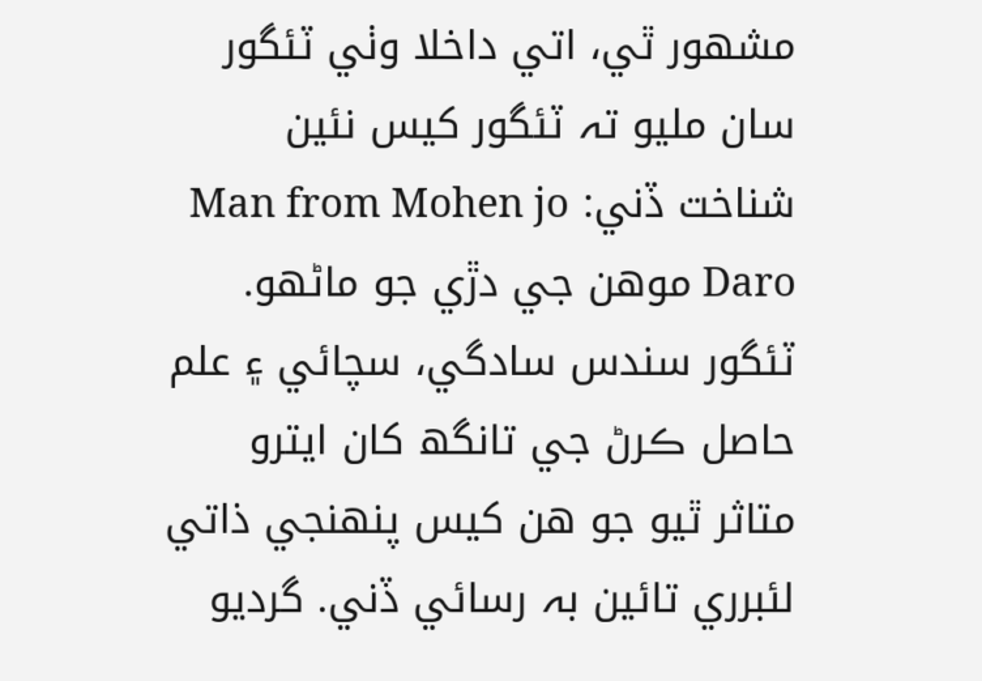مشهور ٿي، اتي داخلا وٺي ٽئگور سان مليو تہ ٽئگور کيس نئين شناخت ڏني: Man from Mohen jo Daro موھن جي دڙي جو ماڻھو.
ٽئگور سندس سادگي، سچائي ۽ علم حاصل ڪرڻ جي تانگھ کان ايترو متاثر ٿيو جو ھن کيس پنهنجي ذاتي لئبرري تائين بہ رسائي ڏني. گرديو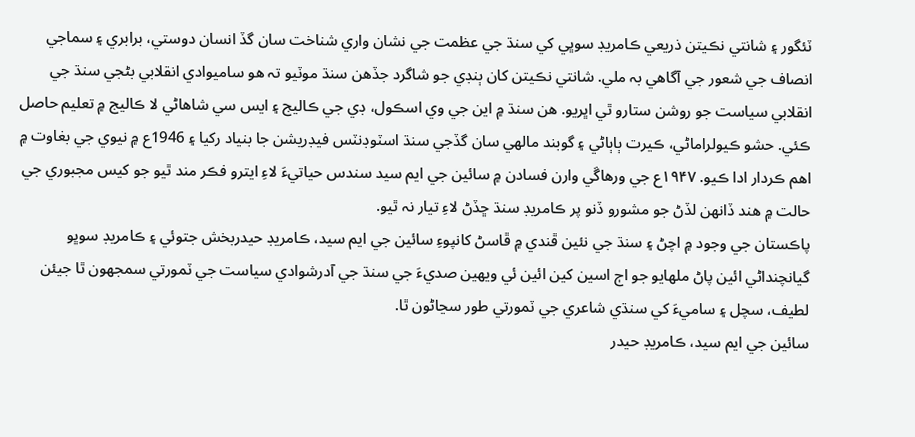ٽئگور ۽ شانتي نڪيتن ذريعي ڪامريڊ سوڀي کي سنڌ جي عظمت جي نشان واري شناخت سان گڏ انسان دوستي، برابري ۽ سماجي انصاف جي شعور جي آگاھي بہ ملي. شانتي نڪيتن کان ٻنڊي جو شاگرد جڏھن سنڌ موٽيو تہ ھو ساميوادي انقلابي بڻجي سنڌ جي انقلابي سياست جو روشن ستارو ٿي اڀريو. ھن سنڌ ۾ اين جي وي اسڪول، ڊي جي ڪاليج ۽ ايس سي شاھاڻي لا ڪاليج ۾ تعليم حاصل ڪئي. حشو ڪيولراماڻي، ڪيرت ٻاٻاڻي ۽ گوبند مالهي سان گڏجي سنڌ اسٽوڊنٽس فيڊريشن جا بنياد رکيا ۽ 1946ع ۾ نيوي جي بغاوت ۾ اھم ڪردار ادا ڪيو. ۱۹۴۷ع جي ورھاڱي وارن فسادن ۾ سائين جي ايم سيد سندس حياتيءَ لاءِ ايترو فڪر مند ٿيو جو کيس مجبوري جي حالت ۾ ھند ڏانھن لڏڻ جو مشورو ڏنو پر ڪامريڊ سنڌ ڇڏڻ لاءِ تيار نہ ٿيو.
پاڪستان جي وجود ۾ اچڻ ۽ سنڌ جي نئين ڦندي ۾ ڦاسڻ کانپوءِ سائين جي ايم سيد، ڪامريڊ حيدربخش جتوئي ۽ ڪامريڊ سوڀو گيانچنداڻي ائين پاڻ ملھايو جو اڄ اسين کين ائين ئي ويھين صديءَ جي سنڌ جي آدرشوادي سياست جي ٽمورتي سمجھون ٿا جيئن لطيف، سچل ۽ ساميءَ کي سنڌي شاعري جي ٽمورتي طور سڃاڻون ٿا.
سائين جي ايم سيد، ڪامريڊ حيدر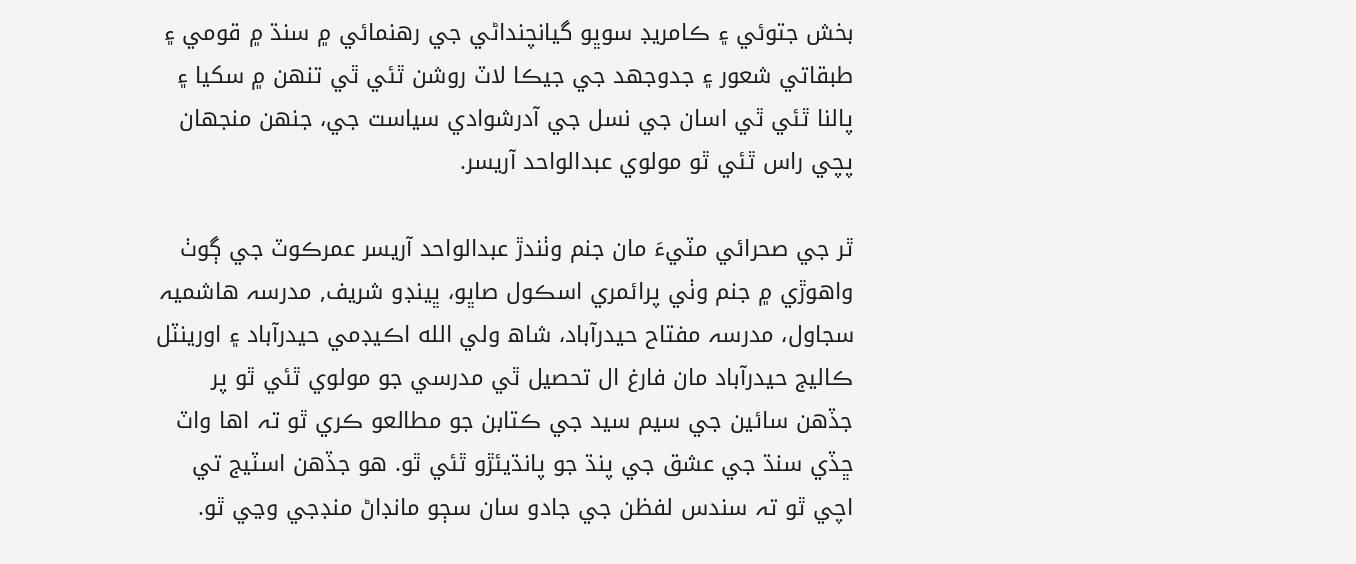بخش جتوئي ۽ ڪامريڊ سوڀو گيانچنداڻي جي رھنمائي ۾ سنڌ ۾ قومي ۽ طبقاتي شعور ۽ جدوجھد جي جيڪا لاٽ روشن ٿئي ٿي تنھن ۾ سکيا ۽ پالنا ٿئي ٿي اسان جي نسل جي آدرشوادي سياست جي، جنھن منجھان پچي راس ٿئي ٿو مولوي عبدالواحد آريسر.

ٿر جي صحرائي مٽيءَ مان جنم وٺندڙ عبدالواحد آريسر عمرڪوٽ جي ڳوٺ واھوڙي ۾ جنم وٺي پرائمري اسڪول صاڀو، ڀينڊو شريف, مدرسہ ھاشميہ سجاول، مدرسہ مفتاح حيدرآباد، شاھ ولي الله اڪيڊمي حيدرآباد ۽ اورينٽل ڪاليج حيدرآباد مان فارغ ال تحصيل ٿي مدرسي جو مولوي ٿئي ٿو پر جڏھن سائين جي سيم سيد جي ڪتابن جو مطالعو ڪري ٿو تہ اھا واٽ ڇڏي سنڌ جي عشق جي پنڌ جو پانڌيئڙو ٿئي ٿو. ھو جڏھن اسٽيج تي اچي ٿو تہ سندس لفظن جي جادو سان سڄو مانڊاڻ منڊجي وڃي ٿو.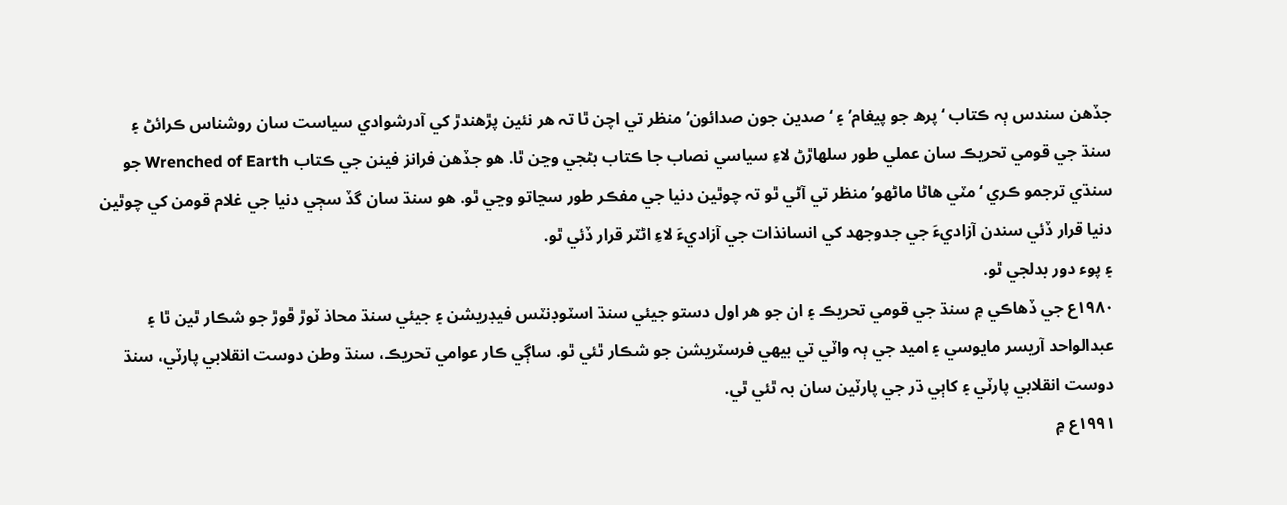جڏھن سندس ٻہ ڪتاب ‘پرھ جو پيغام’ ۽ ‘صدين جون صدائون’ منظر تي اچن ٿا تہ ھر نئين پڙھندڙ کي آدرشوادي سياست سان روشناس ڪرائڻ ۽ سنڌ جي قومي تحريڪ سان عملي طور سلھاڙڻ لاءِ سياسي نصاب جا ڪتاب بڻجي وڃن ٿا. ھو جڏھن فرانز فينن جي ڪتاب Wrenched of Earth جو سنڌي ترجمو ڪري ‘مٽي ھاڻا ماڻھو’ منظر تي آڻي ٿو تہ چوٿين دنيا جي مفڪر طور سڃاتو وڃي ٿو. ھو سنڌ سان گڏ سڄي دنيا جي غلام قومن کي چوٿين دنيا قرار ڏئي سندن آزاديءَ جي جدوجھد کي انسانذات جي آزاديءَ لاءِ اڻٽر قرار ڏئي ٿو.
۽ پوء دور بدلجي ٿو.
۱۹۸۰ع جي ڏھاڪي ۾ سنڌ جي قومي تحريڪ ۽ ان جو ھر اول دستو جيئي سنڌ اسٽوڊنٽس فيڊريشن ۽ جيئي سنڌ محاذ ٽوڙ ڦوڙ جو شڪار ٿين ٿا ۽ عبدالواحد آريسر مايوسي ۽ اميد جي ٻہ واٽي تي بيھي فرسٽريشن جو شڪار ٿئي ٿو. ساڳي ڪار عوامي تحريڪ، سنڌ وطن دوست انقلابي پارٽي، سنڌ دوست انقلابي پارٽي ۽ کاٻي ڌر جي پارٽين سان بہ ٿئي ٿي.
۱۹۹۱ع ۾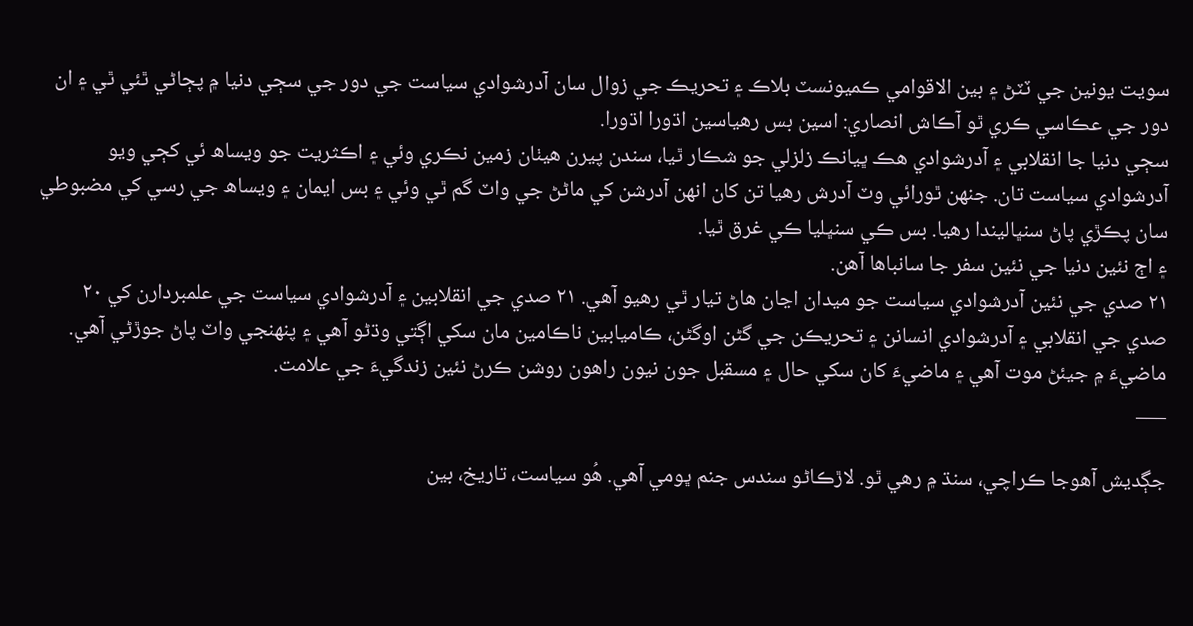سويت يونين جي ٽٽڻ ۽ بين الاقوامي ڪميونسٽ بلاڪ ۽ تحريڪ جي زوال سان آدرشوادي سياست جي دور جي سڄي دنيا ۾ پڄاڻي ٿئي ٿي ۽ ان دور جي عڪاسي ڪري ٿو آڪاش انصاري: اسين بس رهياسين اڌورا اڌورا.
سڄي دنيا جا انقلابي ۽ آدرشوادي ھڪ ڀيانڪ زلزلي جو شڪار ٿيا، سندن پيرن ھيٺان زمين نڪري وئي ۽ اڪثريت جو ويساھ ئي کڄي ويو آدرشوادي سياست تان. جنھن ٿورائي وٽ آدرش رھيا تن کان انھن آدرشن کي ماڻڻ جي واٽ گم ٿي وئي ۽ بس ايمان ۽ ويساھ جي رسي کي مضبوطي سان پڪڙي پاڻ سنڀاليندا رھيا. بس ڪي سنڀليا ڪي غرق ٿيا.
۽ اڄ نئين دنيا جي نئين سفر جا سانباھا آھن.
۲۱ صدي جي نئين آدرشوادي سياست جو ميدان اڃان ھاڻ تيار ٿي رھيو آھي. ۲۱ صدي جي انقلابين ۽ آدرشوادي سياست جي علمبردارن کي ۲۰ صدي جي انقلابي ۽ آدرشوادي انسانن ۽ تحريڪن جي گڻن اوگڻن، ڪاميابين ناڪامين مان سکي اڳتي وڌڻو آهي ۽ پنهنجي واٽ پاڻ جوڙڻي آھي.
ماضيءَ ۾ جيئڻ موت آھي ۽ ماضيءَ کان سکي حال ۽ مسقبل جون نيون راھون روشن ڪرڻ نئين زندگيءَ جي علامت.
___

جڳديش آهوجا ڪراچي، سنڌ ۾ رھي ٿو. لاڙڪاڻو سندس جنم ڀومي آھي. ھُو سياست، تاريخ، بين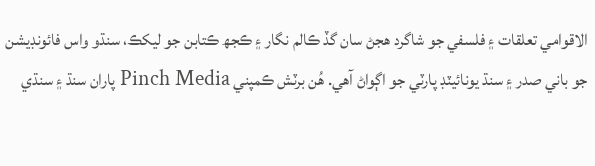الاقوامي تعلقات ۽ فلسفي جو شاگرد ھجڻ سان گڏ ڪالم نگار ۽ ڪجھ ڪتابن جو ليکڪ، سنڌو واس فائونڊيشن جو باني صدر ۽ سنڌ يونائيٽڊ پارٽي جو اڳواڻ آھي. ھُن برٽش ڪمپني Pinch Media پاران سنڌ ۽ سنڌي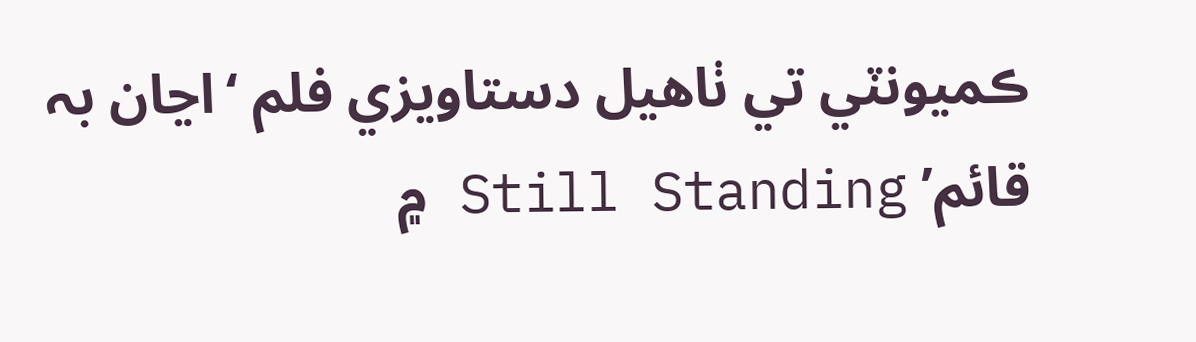ڪميونٽي تي ٺاھيل دستاويزي فلم ‘اڃان بہ قائم’ Still Standing ۾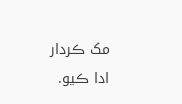مک ڪردار ادا ڪيو.